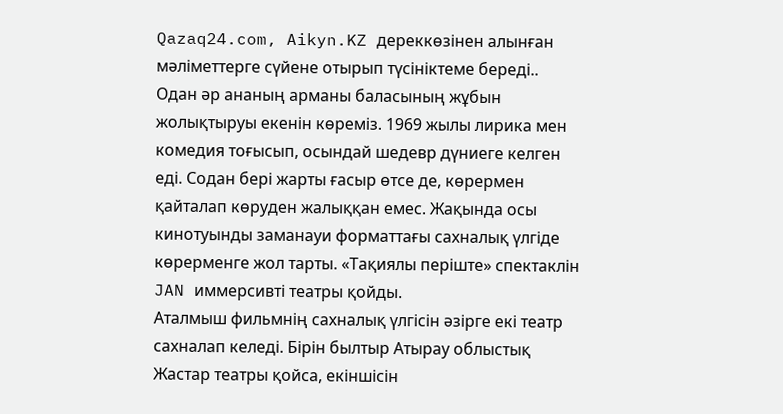Qazaq24.com, Aikyn.KZ дереккөзінен алынған мәліметтерге сүйене отырып түсініктеме береді..
Одан әр ананың арманы баласының жұбын жолықтыруы екенін көреміз. 1969 жылы лирика мен комедия тоғысып, осындай шедевр дүниеге келген еді. Содан бері жарты ғасыр өтсе де, көрермен қайталап көруден жалыққан емес. Жақында осы кинотуынды заманауи форматтағы сахналық үлгіде көрерменге жол тарты. «Тақиялы періште» спектаклін JAN иммерсивті театры қойды.
Аталмыш фильмнің сахналық үлгісін әзірге екі театр сахналап келеді. Бірін былтыр Атырау облыстық Жастар театры қойса, екіншісін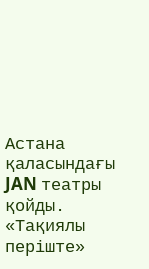Астана қаласындағы JAN театры қойды. «Тақиялы періште»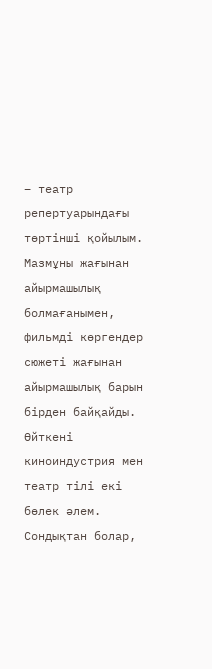– театр репертуарындағы төртінші қойылым. Мазмұны жағынан айырмашылық болмағанымен, фильмді көргендер сюжеті жағынан айырмашылық барын бірден байқайды. Өйткені киноиндустрия мен театр тілі екі бөлек әлем. Сондықтан болар,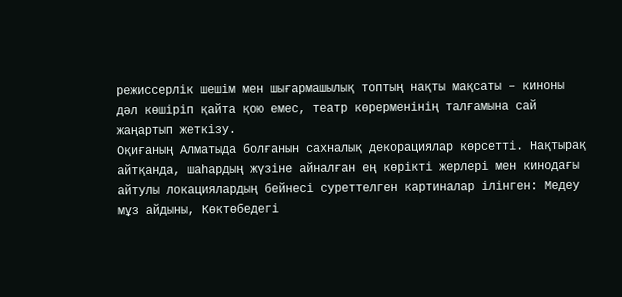режиссерлік шешім мен шығармашылық топтың нақты мақсаты – киноны дәл көшіріп қайта қою емес, театр көрерменінің талғамына сай жаңартып жеткізу.
Оқиғаның Алматыда болғанын сахналық декорациялар көрсетті. Нақтырақ айтқанда, шаһардың жүзіне айналған ең көрікті жерлері мен кинодағы айтулы локациялардың бейнесі суреттелген картиналар ілінген: Медеу мұз айдыны, Көктөбедегі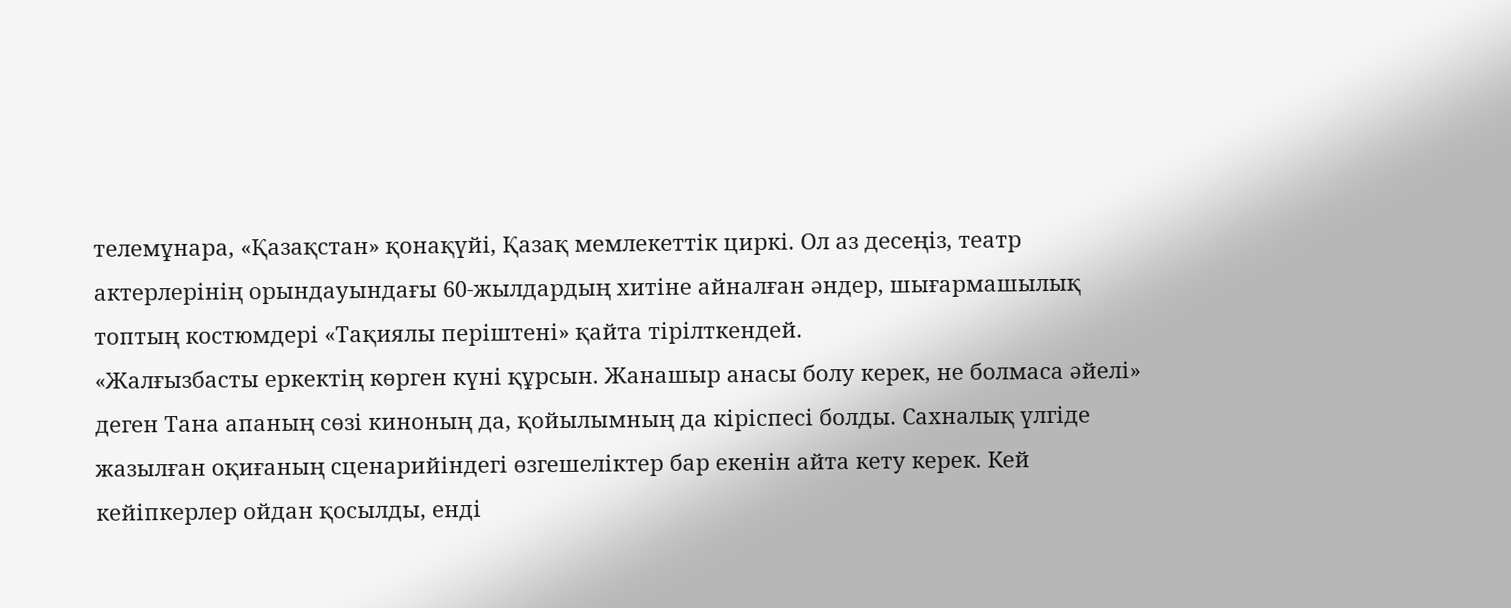телемұнара, «Қазақстан» қонақүйі, Қазақ мемлекеттік циркі. Ол аз десеңіз, театр актерлерінің орындауындағы 60-жылдардың хитіне айналған әндер, шығармашылық топтың костюмдері «Тақиялы періштені» қайта тірілткендей.
«Жалғызбасты еркектің көрген күні құрсын. Жанашыр анасы болу керек, не болмаса әйелі» деген Тана апаның сөзі киноның да, қойылымның да кіріспесі болды. Сахналық үлгіде жазылған оқиғаның сценарийіндегі өзгешеліктер бар екенін айта кету керек. Кей кейіпкерлер ойдан қосылды, енді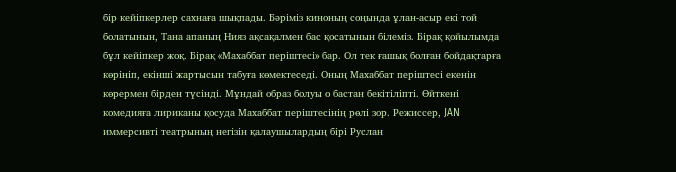бір кейіпкерлер сахнаға шықпады. Бәріміз киноның соңында ұлан-асыр екі той болатынын, Тана апаның Нияз ақсақалмен бас қосатынын білеміз. Бірақ қойылымда бұл кейіпкер жоқ. Бірақ «Махаббат періштесі» бар. Ол тек ғашық болған бойдақтарға көрініп, екінші жартысын табуға көмектеседі. Оның Махаббат періштесі екенін көрермен бірден түсінді. Мұндай образ болуы о бастан бекітіліпті. Өйткені комедияға лириканы қосуда Махаббат періштесінің рөлі зор. Режиссер, JAN иммерсивті театрының негізін қалаушылардың бірі Руслан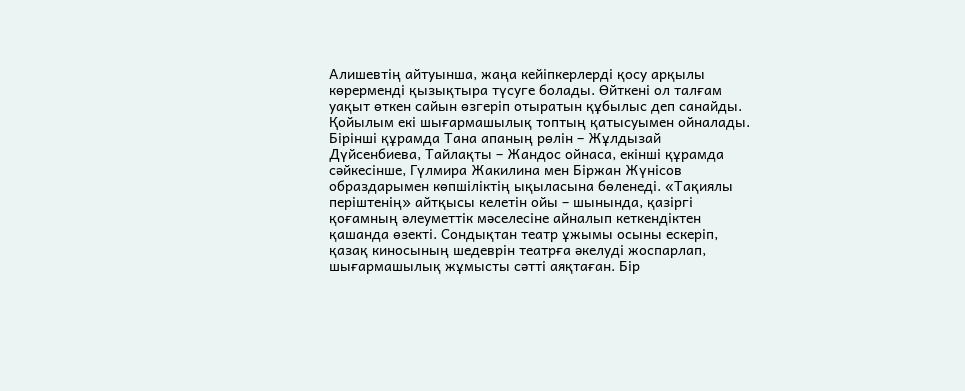Алишевтің айтуынша, жаңа кейіпкерлерді қосу арқылы көрерменді қызықтыра түсуге болады. Өйткені ол талғам уақыт өткен сайын өзгеріп отыратын құбылыс деп санайды. Қойылым екі шығармашылық топтың қатысуымен ойналады. Бірінші құрамда Тана апаның рөлін – Жұлдызай Дүйсенбиева, Тайлақты – Жандос ойнаса, екінші құрамда сәйкесінше, Гүлмира Жакилина мен Біржан Жүнісов образдарымен көпшіліктің ықыласына бөленеді. «Тақиялы періштенің» айтқысы келетін ойы – шынында, қазіргі қоғамның әлеуметтік мәселесіне айналып кеткендіктен қашанда өзекті. Сондықтан театр ұжымы осыны ескеріп, қазақ киносының шедеврін театрға әкелуді жоспарлап, шығармашылық жұмысты сәтті аяқтаған. Бір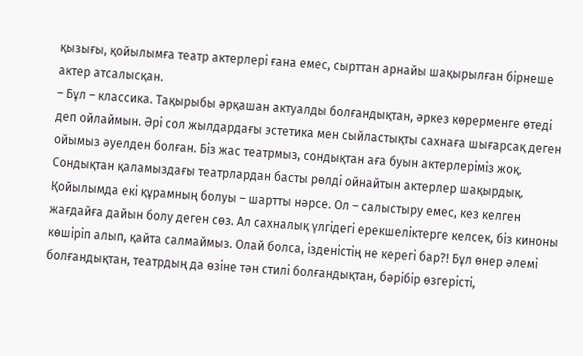қызығы, қойылымға театр актерлері ғана емес, сырттан арнайы шақырылған бірнеше актер атсалысқан.
– Бұл – классика. Тақырыбы әрқашан актуалды болғандықтан, әркез көрерменге өтеді деп ойлаймын. Әрі сол жылдардағы эстетика мен сыйластықты сахнаға шығарсақ деген ойымыз әуелден болған. Біз жас театрмыз, сондықтан аға буын актерлеріміз жоқ. Сондықтан қаламыздағы театрлардан басты рөлді ойнайтын актерлер шақырдық. Қойылымда екі құрамның болуы – шартты нәрсе. Ол – салыстыру емес, кез келген жағдайға дайын болу деген сөз. Ал сахналық үлгідегі ерекшеліктерге келсек, біз киноны көшіріп алып, қайта салмаймыз. Олай болса, ізденістің не керегі бар?! Бұл өнер әлемі болғандықтан, театрдың да өзіне тән стилі болғандықтан, бәрібір өзгерісті,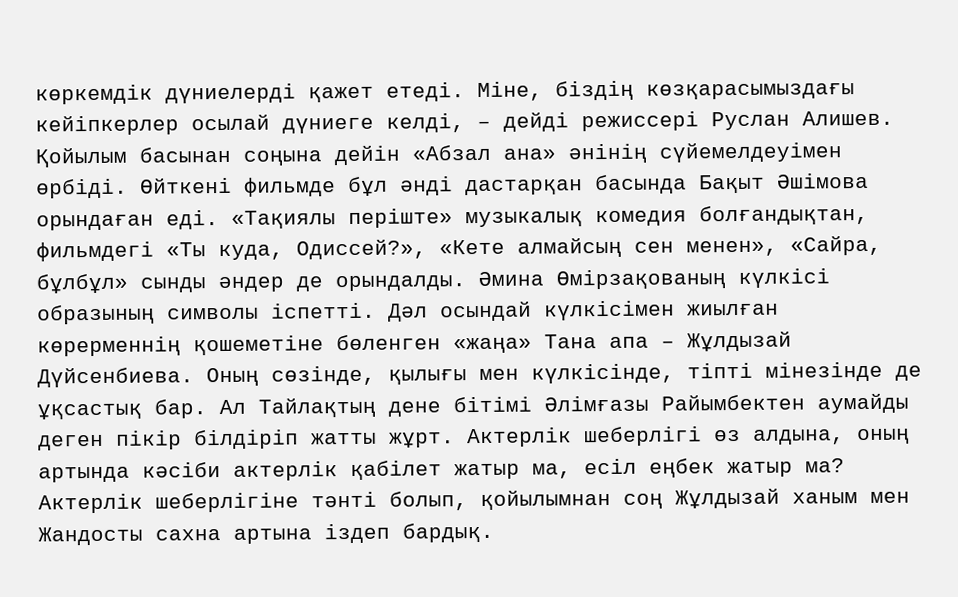көркемдік дүниелерді қажет етеді. Міне, біздің көзқарасымыздағы кейіпкерлер осылай дүниеге келді, – дейді режиссері Руслан Алишев.
Қойылым басынан соңына дейін «Абзал ана» әнінің сүйемелдеуімен өрбіді. Өйткені фильмде бұл әнді дастарқан басында Бақыт Әшімова орындаған еді. «Тақиялы періште» музыкалық комедия болғандықтан, фильмдегі «Ты куда, Одиссей?», «Кете алмайсың сен менен», «Сайра, бұлбұл» сынды әндер де орындалды. Әмина Өмірзақованың күлкісі образының символы іспетті. Дәл осындай күлкісімен жиылған көрерменнің қошеметіне бөленген «жаңа» Тана апа – Жұлдызай Дүйсенбиева. Оның сөзінде, қылығы мен күлкісінде, тіпті мінезінде де ұқсастық бар. Ал Тайлақтың дене бітімі Әлімғазы Райымбектен аумайды деген пікір білдіріп жатты жұрт. Актерлік шеберлігі өз алдына, оның артында кәсіби актерлік қабілет жатыр ма, есіл еңбек жатыр ма? Актерлік шеберлігіне тәнті болып, қойылымнан соң Жұлдызай ханым мен Жандосты сахна артына іздеп бардық.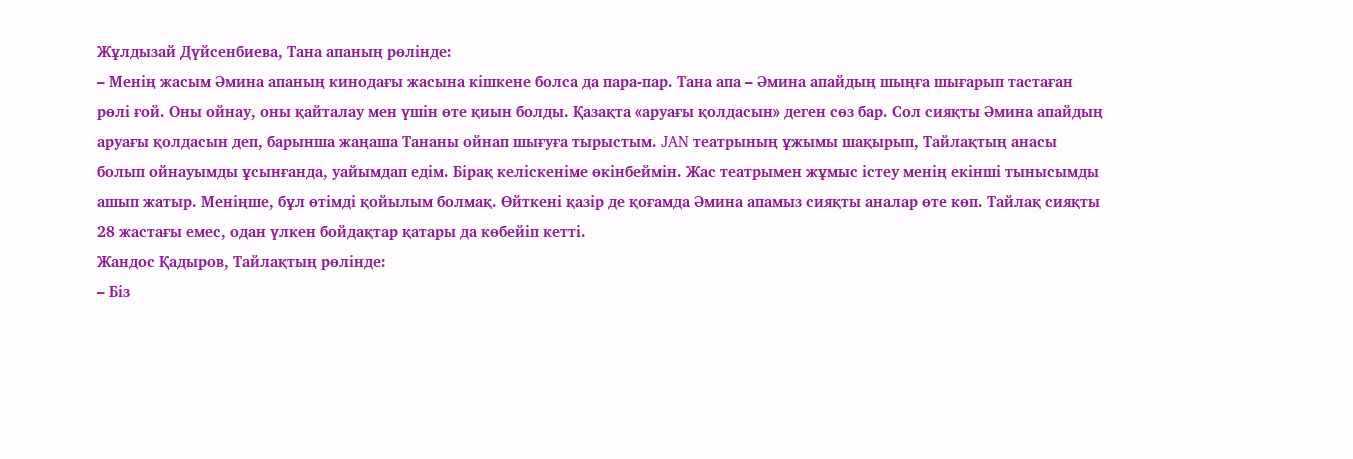Жұлдызай Дүйсенбиева, Тана апаның рөлінде:
– Менің жасым Әмина апаның кинодағы жасына кішкене болса да пара-пар. Тана апа – Әмина апайдың шыңға шығарып тастаған рөлі ғой. Оны ойнау, оны қайталау мен үшін өте қиын болды. Қазақта «аруағы қолдасын» деген сөз бар. Сол сияқты Әмина апайдың аруағы қолдасын деп, барынша жаңаша Тананы ойнап шығуға тырыстым. JAN театрының ұжымы шақырып, Тайлақтың анасы болып ойнауымды ұсынғанда, уайымдап едім. Бірақ келіскеніме өкінбеймін. Жас театрымен жұмыс істеу менің екінші тынысымды ашып жатыр. Меніңше, бұл өтімді қойылым болмақ. Өйткені қазір де қоғамда Әмина апамыз сияқты аналар өте көп. Тайлақ сияқты 28 жастағы емес, одан үлкен бойдақтар қатары да көбейіп кетті.
Жандос Қадыров, Тайлақтың рөлінде:
– Біз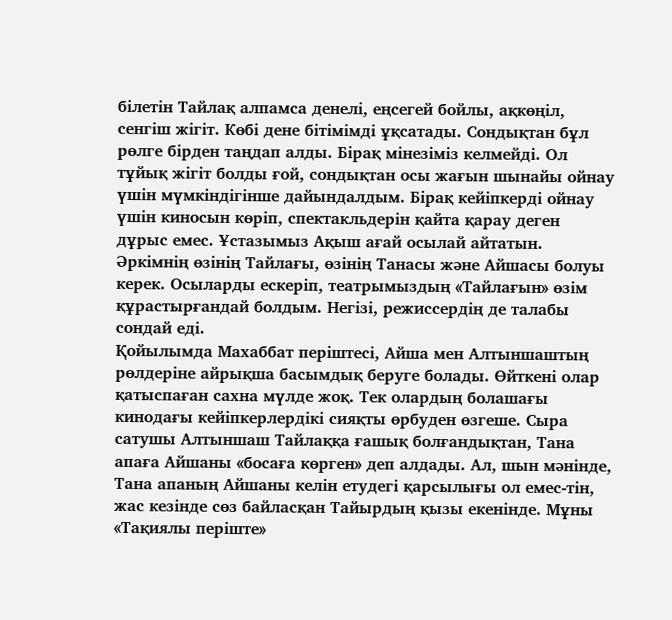білетін Тайлақ алпамса денелі, еңсегей бойлы, ақкөңіл, сенгіш жігіт. Көбі дене бітімімді ұқсатады. Сондықтан бұл рөлге бірден таңдап алды. Бірақ мінезіміз келмейді. Ол тұйық жігіт болды ғой, сондықтан осы жағын шынайы ойнау үшін мүмкіндігінше дайындалдым. Бірақ кейіпкерді ойнау үшін киносын көріп, спектакльдерін қайта қарау деген дұрыс емес. Ұстазымыз Ақыш ағай осылай айтатын. Әркімнің өзінің Тайлағы, өзінің Танасы және Айшасы болуы керек. Осыларды ескеріп, театрымыздың «Тайлағын» өзім құрастырғандай болдым. Негізі, режиссердің де талабы сондай еді.
Қойылымда Махаббат періштесі, Айша мен Алтыншаштың рөлдеріне айрықша басымдық беруге болады. Өйткені олар қатыспаған сахна мүлде жоқ. Тек олардың болашағы кинодағы кейіпкерлердікі сияқты өрбуден өзгеше. Сыра сатушы Алтыншаш Тайлаққа ғашық болғандықтан, Тана апаға Айшаны «босаға көрген» деп алдады. Ал, шын мәнінде, Тана апаның Айшаны келін етудегі қарсылығы ол емес-тін, жас кезінде сөз байласқан Тайырдың қызы екенінде. Мұны «Тақиялы періште»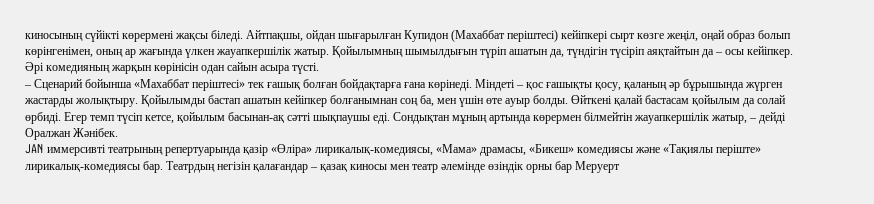киносының сүйікті көрермені жақсы біледі. Айтпақшы, ойдан шығарылған Купидон (Махаббат періштесі) кейіпкері сырт көзге жеңіл, оңай образ болып көрінгенімен, оның ар жағында үлкен жауапкершілік жатыр. Қойылымның шымылдығын түріп ашатын да, түндігін түсіріп аяқтайтын да – осы кейіпкер. Әрі комедияның жарқын көрінісін одан сайын асыра түсті.
– Сценарий бойынша «Махаббат періштесі» тек ғашық болған бойдақтарға ғана көрінеді. Міндеті – қос ғашықты қосу, қаланың әр бұрышында жүрген жастарды жолықтыру. Қойылымды бастап ашатын кейіпкер болғанымнан соң ба, мен үшін өте ауыр болды. Өйткені қалай бастасам қойылым да солай өрбиді. Егер темп түсіп кетсе, қойылым басынан-ақ сәтті шықпаушы еді. Сондықтан мұның артында көрермен білмейтін жауапкершілік жатыр, – дейді Оралжан Жәнібек.
JAN иммерсивті театрының репертуарында қазір «Өліра» лирикалық-комедиясы, «Мама» драмасы, «Бикеш» комедиясы және «Тақиялы періште» лирикалық-комедиясы бар. Театрдың негізін қалағандар – қазақ киносы мен театр әлемінде өзіндік орны бар Меруерт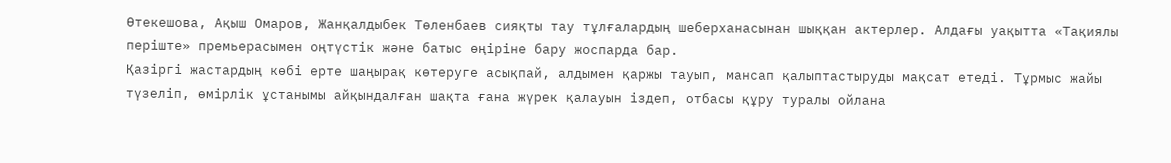Өтекешова, Ақыш Омаров, Жанқалдыбек Төленбаев сияқты тау тұлғалардың шеберханасынан шыққан актерлер. Алдағы уақытта «Тақиялы періште» премьерасымен оңтүстік және батыс өңіріне бару жоспарда бар.
Қазіргі жастардың көбі ерте шаңырақ көтеруге асықпай, алдымен қаржы тауып, мансап қалыптастыруды мақсат етеді. Тұрмыс жайы түзеліп, өмірлік ұстанымы айқындалған шақта ғана жүрек қалауын іздеп, отбасы құру туралы ойлана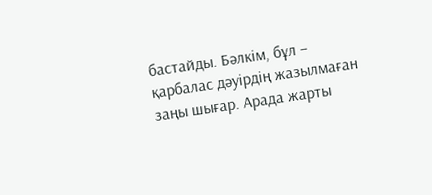бастайды. Бәлкім, бұл – қарбалас дәуірдің жазылмаған заңы шығар. Арада жарты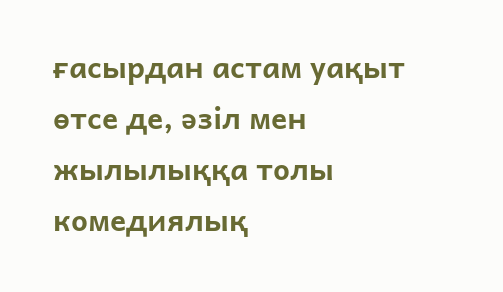ғасырдан астам уақыт өтсе де, әзіл мен жылылыққа толы комедиялық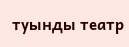туынды театр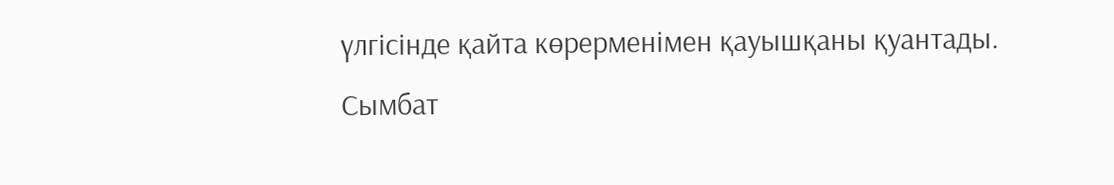үлгісінде қайта көрерменімен қауышқаны қуантады.
Сымбат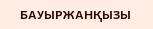БАУЫРЖАНҚЫЗЫ